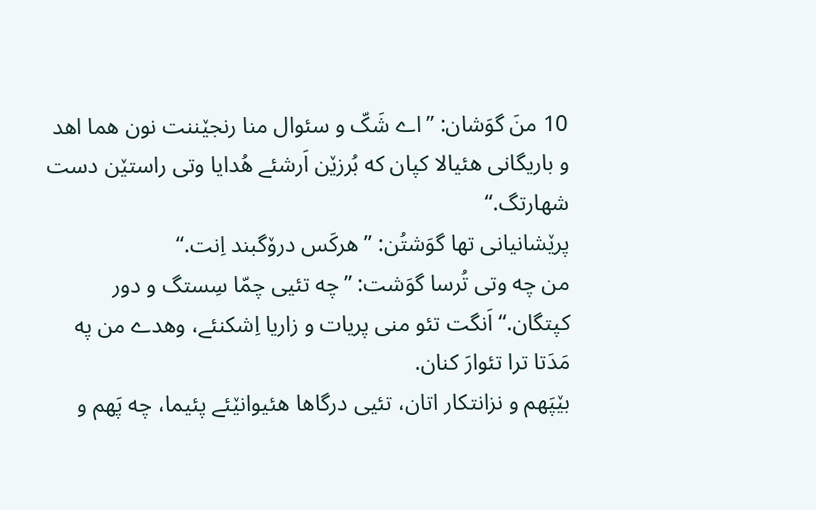10 منَ گوَشان: ”اے شَکّ و سئوال منا رنجێننت نون هما اهد و باریگانی هئیالا کپان که بُرزێن اَرشئے هُدایا وتی راستێن دست شهارتگ.“
پرێشانیانی تها گوَشتُن: ”هرکَس درۆگبند اِنت.“
من چه وتی تُرسا گوَشت: ”چه تئیی چمّا سِستگ و دور کپتگان.“ اَنگت تئو منی پریات و زاریا اِشکنئے، وهدے من په مَدَتا ترا تئوارَ کنان.
بێپَهم و نزانتکار اتان، تئیی درگاها هئیوانێئے پئیما، چه پَهم و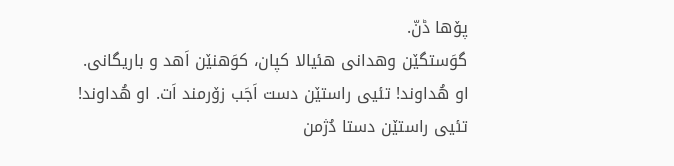پۆها ڈنّ.
گوَستگێن وهدانی هئیالا کپان، کوَهنێن اَهد و باریگانی.
او هُداوند! تئیی راستێن دست اَجَب زۆرمند اَت. او هُداوند! تئیی راستێن دستا دُژمن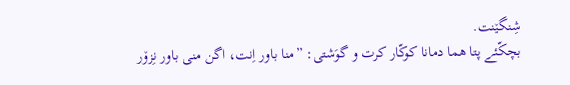شِنگێنت.
بچکّئے پتا هما دمانا کوکّار کرت و گوَشتی: ”منا باور اِنت، اگن منی باور نِزۆر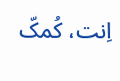اِنت، کُمکّ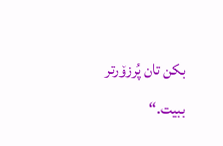بکن تان پُرزۆرتر ببیت.“